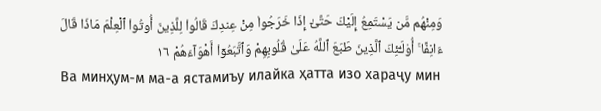وَمِنْهُم مَّن يَسْتَمِعُ إِلَيْكَ حَتَّىٰٓ إِذَا خَرَجُوا۟ مِنْ عِندِكَ قَالُوا۟ لِلَّذِينَ أُوتُوا۟ ٱلْعِلْمَ مَاذَا قَالَ ءَانِفًا ۚ أُو۟لَـٰٓئِكَ ٱلَّذِينَ طَبَعَ ٱللَّهُ عَلَىٰ قُلُوبِهِمْ وَٱتَّبَعُوٓا۟ أَهْوَآءَهُمْ ١٦
Ва минҳум-м ма-а ястамиъу илайка ҳатта изо хараҷу мин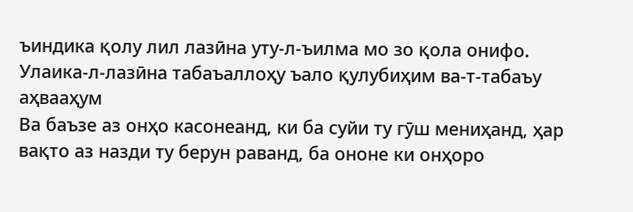ъиндика қолу лил лазӣна уту-л-ъилма мо зо қола онифо. Улаика-л-лазӣна табаъаллоҳу ъало қулубиҳим ва-т-табаъу аҳвааҳум
Ва баъзе аз онҳо касонеанд, ки ба суйи ту гӯш мениҳанд, ҳар вақто аз назди ту берун раванд, ба ононе ки онҳоро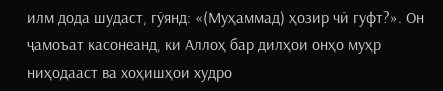илм дода шудаст, гӯянд: «(Муҳаммад) ҳозир чӣ гуфт?». Он ҷамоъат касонеанд, ки Аллоҳ бар дилҳои онҳо муҳр ниҳодааст ва хоҳишҳои худро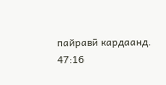пайравӣ кардаанд.
47:16